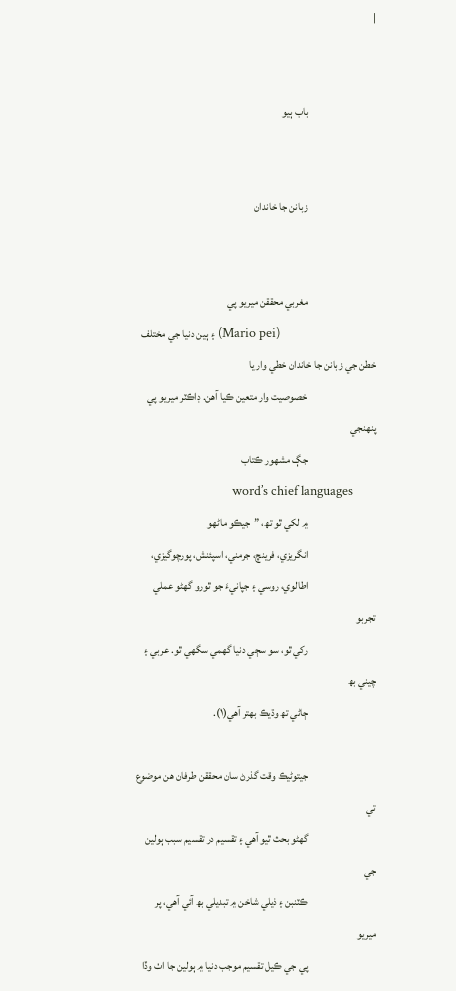|


                                باب ٻيو


                                زبانن جا خاندان


                                مغربي محققن ميريو پي
                                (Mario pei) ۽ ٻين دنيا جي مختلف خطن جي زبانن جا خاندان خطي وار يا
                                خصوصيت وار متعين ڪيا آھن. ڊاڪٽر ميريو پي پنھنجي
                                جڳ مشھور ڪتاب
                                word’s chief languages
                                ۾ لکي ٿو تھ، ”جيڪو ماڻھو
                                انگريزي، فرينچ، جرمني، اسپئنش، پورچوگيزي،
                                اطالوي، روسي ۽ جپانيءَ جو ٿورو گھڻو عملي تجربو
                                رکي ٿو، سو سڄي دنيا گھمي سگھي ٿو. عربي ۽ چيني بھ
                                ڄاڻي تھ وڌيڪ بھتر آھي(١).

                                جيتوڻيڪ وقت گذرڻ سان محققن طرفان ھن موضوع تي
                                گھڻو بحث ٿيو آھي ۽ تقسيم در تقسيم سبب ٻولين جي
                                ڪٽنبن ۽ ذيلي شاخن ۾ تبديلي بھ آئي آھي، پر ميريو
                                پي جي ڪيل تقسيم موجب دنيا ۾ ٻولين جا اٺ وڏا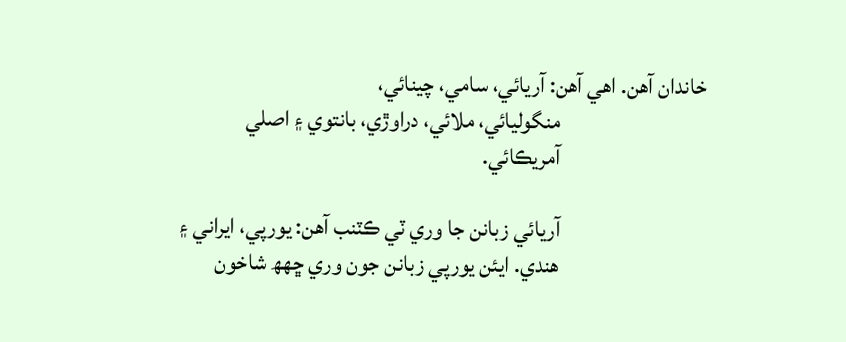خاندان آھن. اھي آھن: آريائي، سامي، چينائي،
                                منگوليائي، ملائي، دراوڙي، بانتوي ۽ اصلي
                                آمريڪائي.

                                آريائي زبانن جا وري ٽي ڪٽنب آھن: يورپي، ايراني ۽
                                ھندي. ايئن يورپي زبانن جون وري ڇھھ شاخون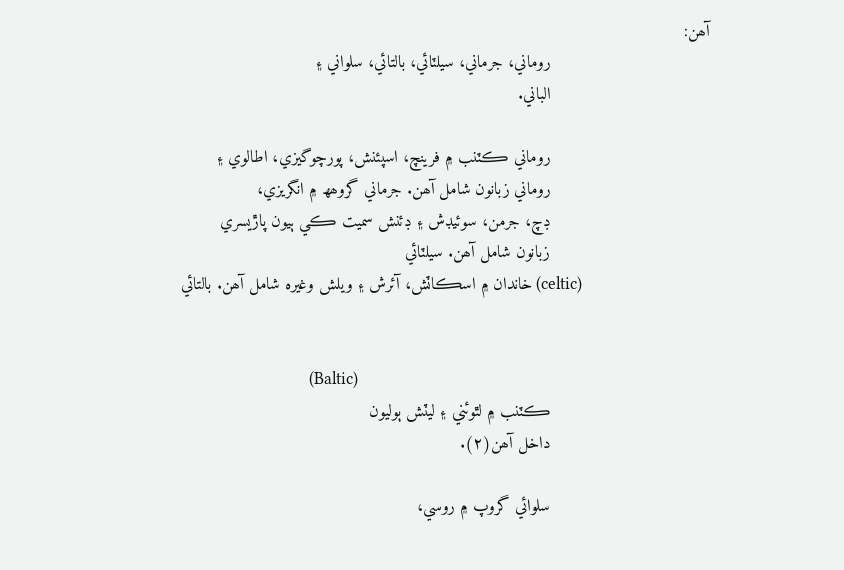آھن:
                                روماني، جرماني، سيلٽائي، بالتائي، سلواني ۽
                                الباني.

                                روماني ڪٽنب ۾ فرينچ، اسپئنش، پورچوگيزي، اطالوي ۽
                                روماني زبانون شامل آھن. جرماني گروھھ ۾ انگريزي،
                                ڊچ، جرمن، سوئيڊش ۽ ڊئنش سميت ڪي ٻيون پاڙيسري
                                زبانون شامل آھن. سيلٽائي
                                (celtic) خاندان ۾ اسڪاٽش، آئرش ۽ ويلش وغيره شامل آھن. بالتائي


                                (Baltic)
                                ڪٽنب ۾ لٿوئني ۽ ليٽش ٻوليون
                                داخل آھن(٢).

                                سلوائي گروپ ۾ روسي،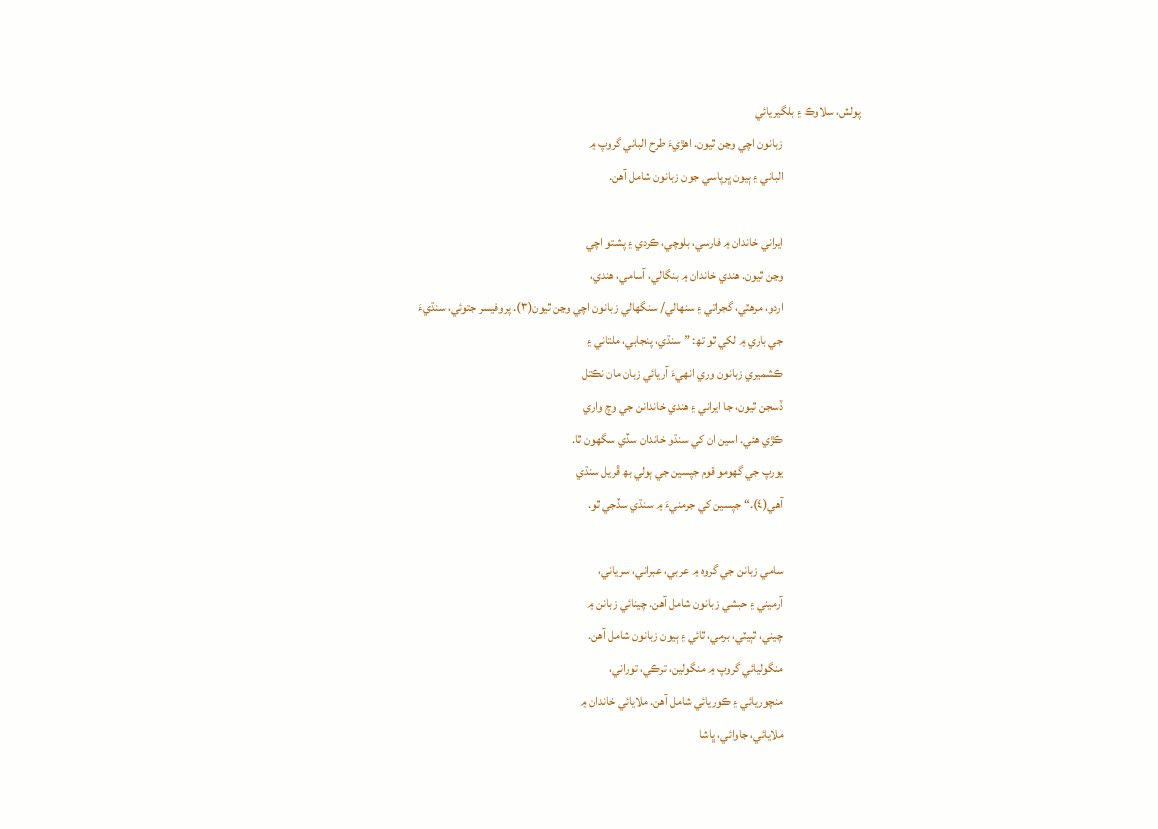پولش، سلاوڪ ۽ بلگيريائي
                                زبانون اچي وڃن ٿيون. اھڙيءَ طرح الباني گروپ ۾
                                الباني ۽ ٻيون ڀرپاسي جون زبانون شامل آھن.

                                ايراني خاندان ۾ فارسي، بلوچي، ڪردي ۽ پشتو اچي
                                وڃن ٿيون. ھندي خاندان ۾ بنگالي، آسامي، ھندي،
                                اردو، مرھٽي، گجراتي ۽ سنھالي/ سنگھالي زبانون اچي وڃن ٿيون(٣). پروفيسر جتوئي، سنڌيءَ
                                جي باري ۾ لکي ٿو تھ: ”سنڌي، پنجابي، ملتاني ۽
                                ڪشميري زبانون وري انھيءَ آريائي زبان مان نڪتل
                                ڏسجن ٿيون، جا ايراني ۽ ھندي خاندانن جي وچ واري
                                ڪڙي ھئي. اسين ان کي سنڌو خاندان سڏي سگھون ٿا.
                                يورپ جي گھومو قوم جپسين جي ٻولي بھ ڦريل سنڌي
                                آھي(٤).“ جپسين کي جرمنيءَ ۾ سنڌي سڏجي ٿو.

                                سامي زبانن جي گروه ۾ عربي، عبراني، سرياني،
                                آرميني ۽ حبشي زبانون شامل آھن. چينائي زبانن ۾
                                چيني، ٿٻيٽي، برمي، ٿائي ۽ ٻيون زبانون شامل آھن.
                                منگوليائي گروپ ۾ منگولين، ترڪي، توراني،
                                منچوريائي ۽ ڪوريائي شامل آھن. ملايائي خاندان ۾
                                ملايائي، جاوائي، ڀاشا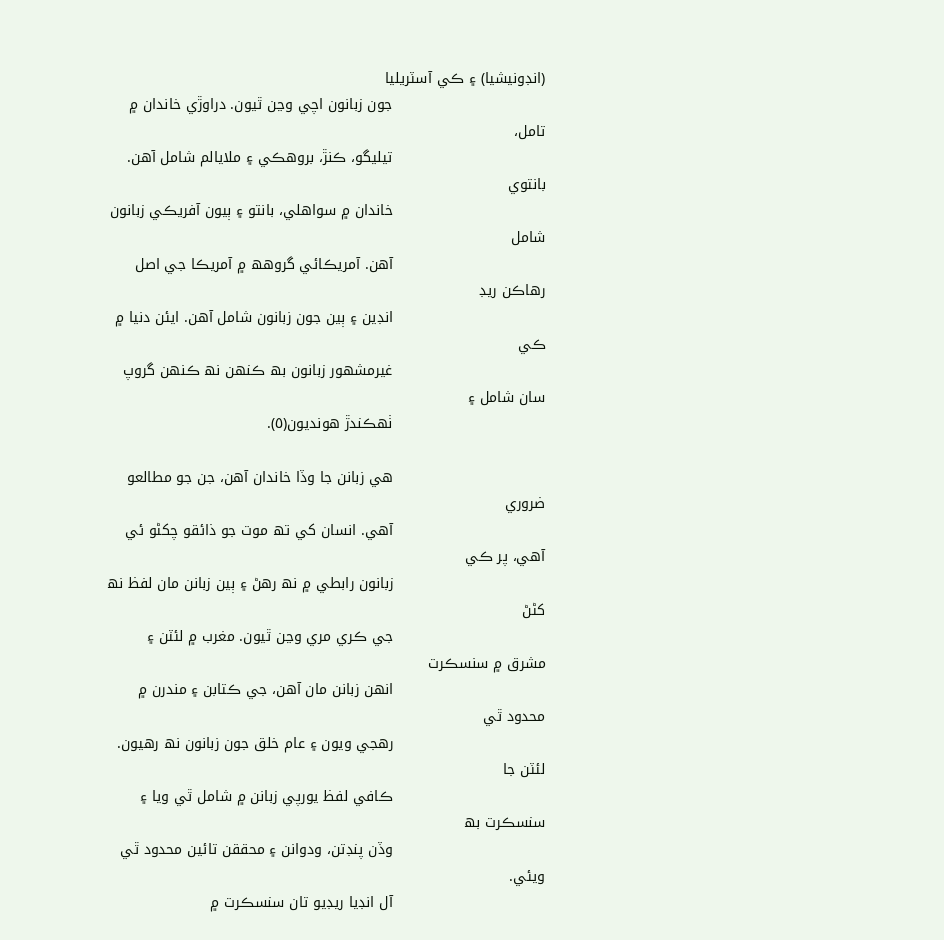(انڊونيشيا) ۽ ڪي آسٽريليا
                                جون زبانون اچي وڃن ٿيون. دراوڙي خاندان ۾ تامل،
                                تيليگو، ڪنڙ، بروھڪي ۽ ملايالم شامل آھن. بانتوي
                                خاندان ۾ سواھلي، بانتو ۽ ٻيون آفريڪي زبانون شامل
                                آھن. آمريڪائي گروھھ ۾ آمريڪا جي اصل رھاڪن ريڊ
                                انڊين ۽ ٻين جون زبانون شامل آھن. ايئن دنيا ۾ ڪي
                                غيرمشھور زبانون بھ ڪنھن نھ ڪنھن گروپ سان شامل ۽
                                ٺھڪندڙ ھونديون(٥).

                                ھي زبانن جا وڏا خاندان آھن، جن جو مطالعو ضروري
                                آھي. انسان کي تھ موت جو ذائقو چکڻو ئي آھي، پر ڪي
                                زبانون رابطي ۾ نھ رھڻ ۽ ٻين زبانن مان لفظ نھ کڻڻ
                                جي ڪري مري وڃن ٿيون. مغرب ۾ لئٽن ۽ مشرق ۾ سنسڪرت
                                انھن زبانن مان آھن، جي ڪتابن ۽ مندرن ۾ محدود ٿي
                                رھجي ويون ۽ عام خلق جون زبانون نھ رھيون. لئٽن جا
                                ڪافي لفظ يورپي زبانن ۾ شامل ٿي ويا ۽ سنسڪرت بھ
                                وڏن پنڊتن، ودوانن ۽ محققن تائين محدود ٿي ويئي.
                                آل انڊيا ريڊيو تان سنسڪرت ۾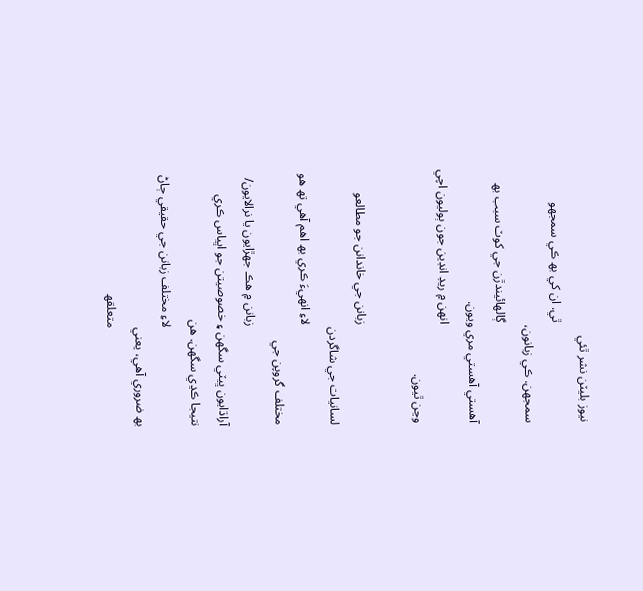نيوز بليٽن نشر ٿئي
                                ٿي. ان کي بھ ڪي سمجھو سمجھن. ڪي زبانون،
                                ڳالھائيندڙن جي کوٽ سبب بھ آھستي آھستي مري ويون.
                                انھن ۾ ريڊ انڊين جون ٻوليون اچي وڃن ٿيون.

                                زبانن جي خاندانن جو مطالعو لسانيات جي شاگردن
                                لاءِ انھيءَ ڪري بھ اھم آھي تھ ھو مختلف گروپن جي
                                زبانن ۾ ھڪ جھڙايون يا نرالايون/ آراڌايون ڀيٽي سگھن ۽ خصوصيتن جو اڀياس ڪري نتيجا ڪڍي سگھن. ھن
                                لاءِ مختلف زبانن جي حقيقي ڄاڻ بھ ضروري آھي، يعني
                                متعلقھ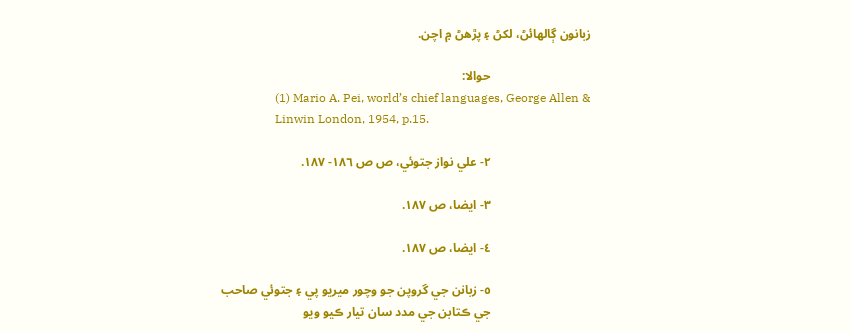زبانون ڳالھائڻ، لکڻ ۽ پڙھڻ ۾ اچن.

                                حوالا:
                                (1) Mario A. Pei, world’s chief languages, George Allen &
                                Linwin London, 1954, p.15.

                                ٢- علي نواز جتوئي، ص ص ١٨٦- ١٨٧.

                                ٣- ايضا، ص ١٨٧.

                                ٤- ايضا، ص ١٨٧.

                                ٥- زبانن جي گروپن جو وچور ميريو پي ۽ جتوئي صاحب
                                جي ڪتابن جي مدد سان تيار ڪيو ويو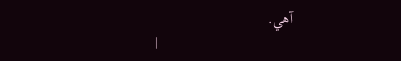آھي.
                                    |